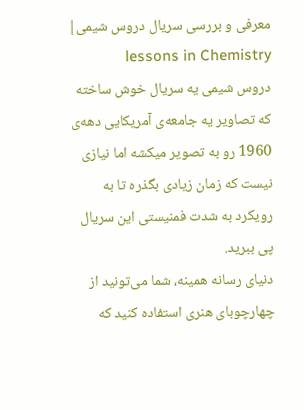معرفی و بررسی سریال دروس شیمی| lessons in Chemistry
دروس شیمی یه سریال خوش ساخته که تصاویر یه جامعه‌ی آمریکایی دهه‌ی 1960 رو به تصویر میکشه اما نیازی نیست که زمان زیادی بگذره تا به رویکرد به شدت فمنیستی این سریال پی ببرید.
دنیای رسانه همینه، شما می‌تونید از چهارچوبای هنری استفاده کنید که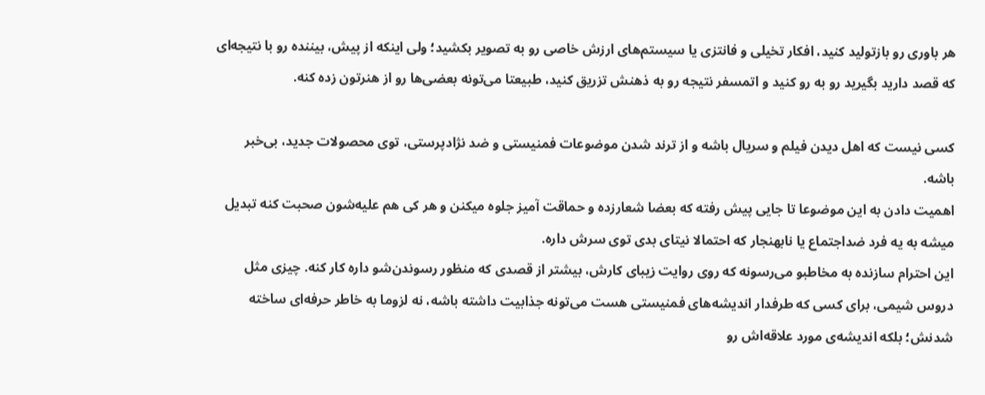هر باوری رو بازتولید کنید، افکار تخیلی و فانتزی یا سیستم‌های ارزش خاصی رو به تصویر بکشید؛ ولی اینکه از پیش، بیننده رو با نتیجه‌ای که قصد دارید بگیرید رو به رو کنید و اتمسفر نتیجه رو به ذهنش تزریق کنید، طبیعتا می‌تونه بعضی‌ها رو از هنرتون زده کنه.

کسی نیست که اهل دیدن فیلم و سریال باشه و از ترند شدن موضوعات فمنیستی و ضد نژاد‌پرستی، توی محصولات جدید، بی‌خبر باشه.
اهمیت دادن به این موضوعا تا جایی پیش رفته که بعضا شعار‌زده و حماقت آمیز جلوه میکنن و هر کی هم علیه‌شون صحبت کنه تبدیل میشه به یه فرد ضد‌اجتماع یا نابهنجار که احتمالا نیتای بدی توی سرش داره.
این احترام سازنده به مخاطبو می‌رسونه که روی روایت زیبای کارش، بیشتر از قصدی که منظور رسوندن‌شو داره کار کنه. چیزی مثل دروس شیمی، برای کسی که طرفدار اندیشه‌های فمنیستی هست می‌تونه جذابیت داشته باشه، نه لزوما به خاطر حرفه‌ای ساخته شدنش؛ بلکه اندیشه‌ی مورد علاقه‌اش رو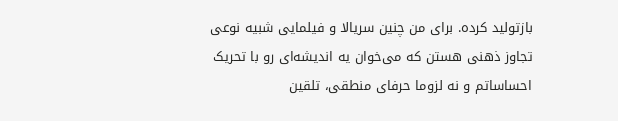بازتولید کرده. برای من چنین سریالا و فیلمایی شبیه نوعی تجاوز ذهنی هستن که می‌خوان یه اندیشه‌ای رو با تحریک احساساتم و نه لزوما حرفای منطقی، تلقین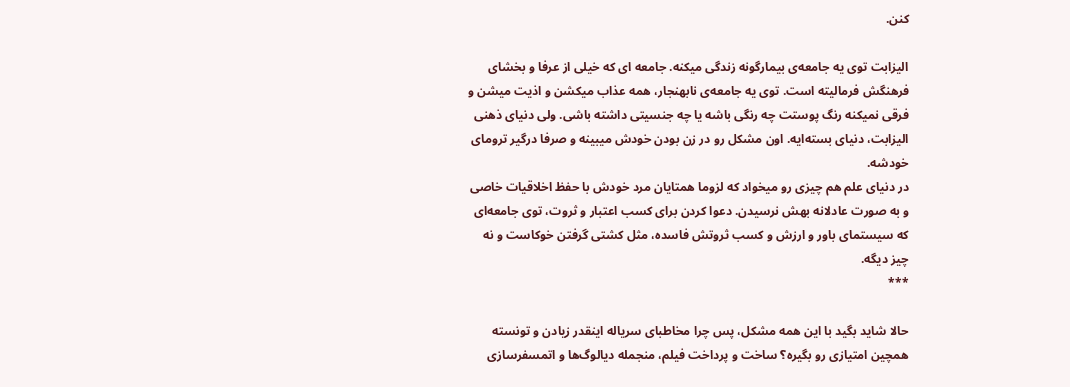کنن.

الیزابت توی یه جامعه‌ی بیمارگونه زندگی میکنه. جامعه ای که خیلی از عرفا و بخشای فرهنگش فرمالیته است. توی یه جامعه‌ی نابهنجار، همه عذاب میکشن و اذیت میشن و فرقی نمیکنه رنگ پوستت چه رنگی باشه یا چه جنسیتی داشته باشی. ولی دنیای ذهنی الیزابت، دنیای بسته‌ایه. اون مشکل رو در زن بودن خودش میبینه و صرفا درگیر ترومای خودشه.
در دنیای علم هم چیزی رو میخواد که لزوما همتایان مرد خودش با حفظ اخلاقیات خاصی و به صورت عادلانه بهش نرسیدن. دعوا کردن برای کسب اعتبار و ثروت، توی جامعه‌ای که سیستمای باور و ارزش و کسب ثروتش فاسده، مثل کشتی گرفتن خوکاست و نه چیز دیگه.
***

حالا شاید بگید با این همه مشکل، پس چرا مخاطبای سریاله اینقدر زیادن و تونسته همچین امتیازی رو بگیره؟ ساخت و پرداخت فیلم، منجمله دیالوگ‌ها و اتمسفرسازی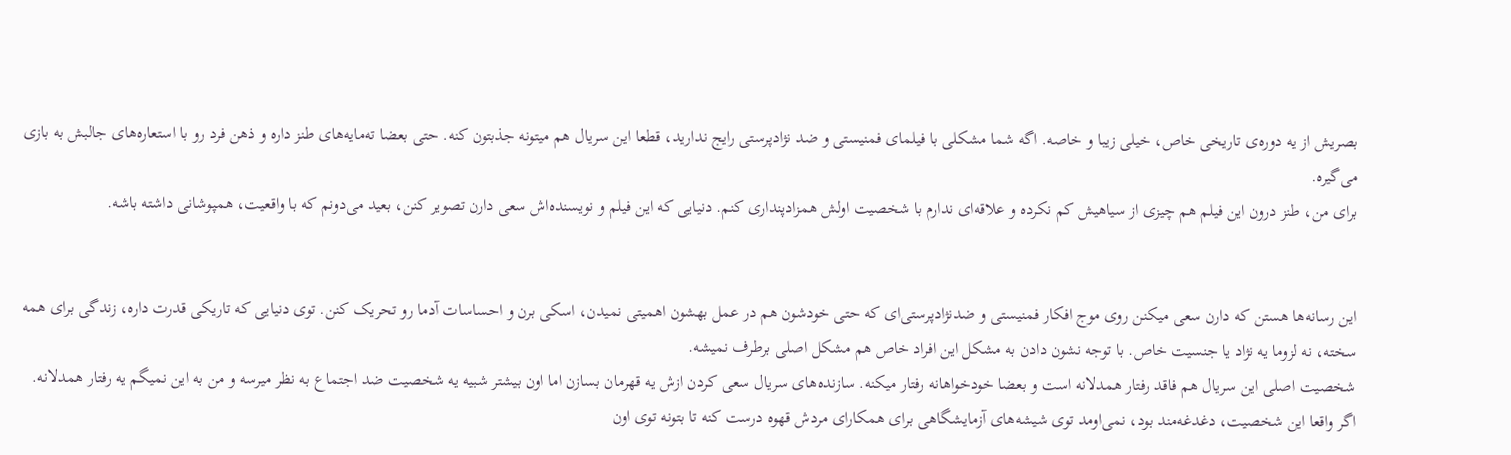بصریش از یه دوره‌ی تاریخی خاص، خیلی زیبا و خاصه. اگه شما مشکلی با فیلمای فمنیستی و ضد نژادپرستی رایج ندارید، قطعا این سریال هم میتونه جذبتون کنه. حتی بعضا ته‌مایه‌های طنز داره و ذهن فرد رو با استعاره‌های جالبش به بازی می‌گیره.
برای من، طنز درون این فیلم هم چیزی از سیاهیش کم نکرده و علاقه‌ای ندارم با شخصیت اولش همزاد‌پنداری کنم. دنیایی که این فیلم و نویسنده‌اش سعی دارن تصویر کنن، بعید می‌دونم که با واقعیت، همپوشانی داشته باشه.


این رسانه‌ها هستن که دارن سعی میکنن روی موج افکار فمنیستی و ضد‌نژاد‌پرستی‌ای که حتی خودشون هم در عمل بهشون اهمیتی نمیدن، اسکی برن و احساسات آدما رو تحریک کنن. توی دنیایی که تاریکی قدرت داره، زندگی برای همه سخته، نه لزوما یه نژاد یا جنسیت خاص. با توجه نشون دادن به مشکل این افراد خاص هم مشکل اصلی برطرف نمیشه.
شخصیت اصلی این سریال هم فاقد رفتار همدلانه است و بعضا خودخواهانه رفتار میکنه. سازنده‌های سریال سعی کردن ازش یه قهرمان بسازن اما اون بیشتر شبیه یه شخصیت ضد اجتماع به نظر میرسه و من به این نمیگم یه رفتار همدلانه.
اگر واقعا این شخصیت، دغدغه‌مند بود، نمی‌اومد توی شیشه‌های آزمایشگاهی برای همکارای مردش قهوه درست کنه تا بتونه توی اون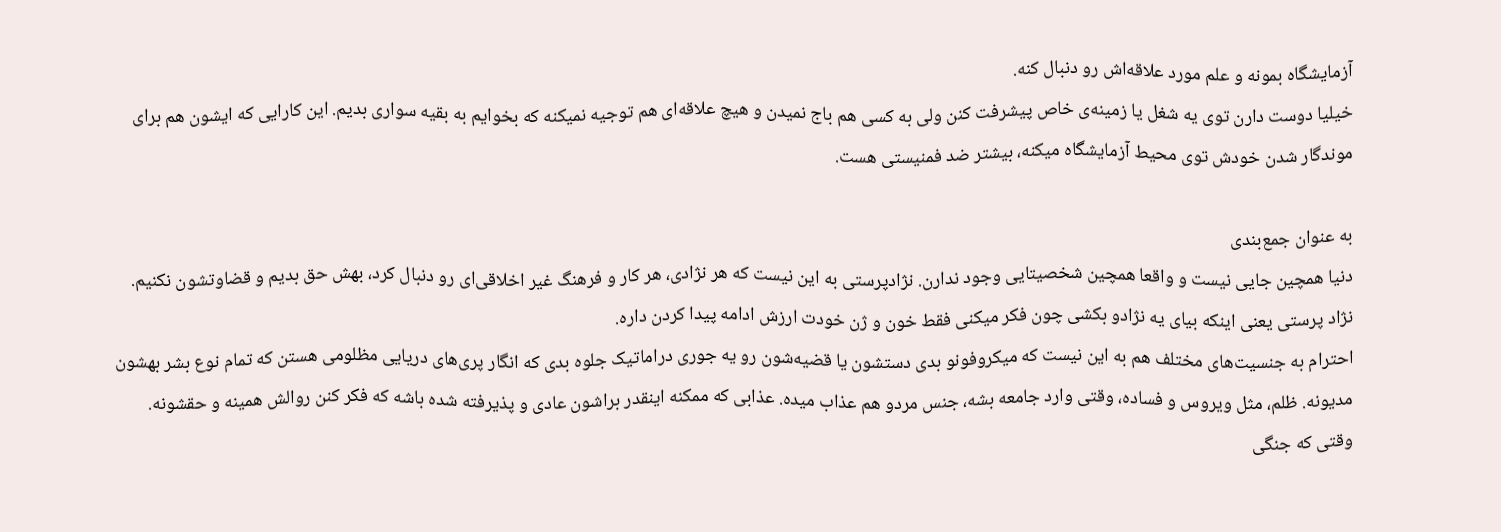آزمایشگاه بمونه و علم مورد علاقه‌اش رو دنبال کنه.
خیلیا دوست دارن توی یه شغل یا زمینه‌ی خاص پیشرفت کنن ولی به کسی هم باج نمیدن و هیچ علاقه‌ای هم توجیه نمیکنه که بخوایم به بقیه سواری بدیم. این کارایی که ایشون هم برای موندگار شدن خودش توی محیط آزمایشگاه میکنه، بیشتر ضد فمنیستی هست.

به عنوان جمع‌بندی
دنیا همچین جایی نیست و واقعا همچین شخصیتایی وجود ندارن. نژاد‌پرستی به این نیست که هر نژادی، هر کار و فرهنگ غیر اخلاقی‌ای رو دنبال کرد، بهش حق بدیم و قضاوتشون نکنیم.
نژاد پرستی یعنی اینکه بیای یه نژادو بکشی چون فکر میکنی فقط خون و ژن خودت ارزش ادامه پیدا کردن داره.
احترام به جنسیت‌های مختلف هم به این نیست که میکروفونو بدی دستشون یا قضیه‌شون رو یه جوری دراماتیک جلوه بدی که انگار پری‌های دریایی مظلومی هستن که تمام نوع بشر بهشون مدیونه. ظلم، مثل ویروس و فساده، وقتی وارد جامعه بشه، جنس مردو هم عذاب میده. عذابی که ممکنه اینقدر براشون عادی و پذیرفته شده باشه که فکر کنن روالش همینه و حقشونه.
وقتی که جنگی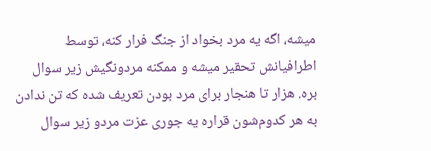میشه، اگه یه مرد بخواد از جنگ فرار کنه، توسط اطرافیانش تحقیر میشه و ممکنه مردونگیش زیر سوال بره. هزار تا هنجار برای مرد بودن تعریف شده که تن ندادن به هر کدوم‌شون قراره یه جوری عزت مردو زیر سوال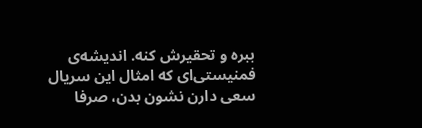ببره و تحقیرش کنه. اندیشه‌ی فمنیستی‌ای که امثال این سریال سعی دارن نشون بدن، صرفا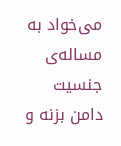می‌خواد به مساله‌ی جنسیت دامن بزنه و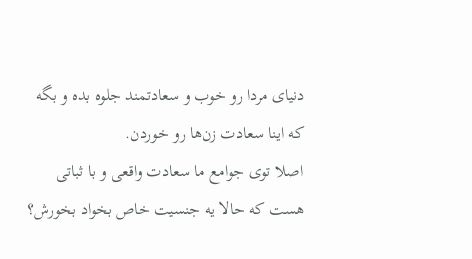دنیای مردا رو خوب و سعادتمند جلوه بده و بگه که اینا سعادت زن‌ها رو خوردن.
اصلا توی جوامع ما سعادت واقعی و با‌ ثباتی هست که حالا یه جنسیت خاص بخواد بخورش؟